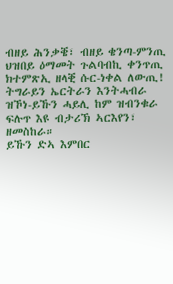ብዘይ ሕንቃቔ፣ ብዘይ ቄንጣ-ምንጢ
ህዝበይ ዕማመት ጉልባብኪ ቀንጥጢ
ክተምጽኢ ዘላቒ ሱር-ነቀል ለውጢ!
ትግራይን ኤርትራን እንትሓብራ
ዝኾነ-ይኹን ሓይሊ ከም ዝብንቁራ
ፍሉጥ እዩ ብታሪኽ ኣርእየን፣ ዘመስከራ።
ይኹን ድኣ እምበር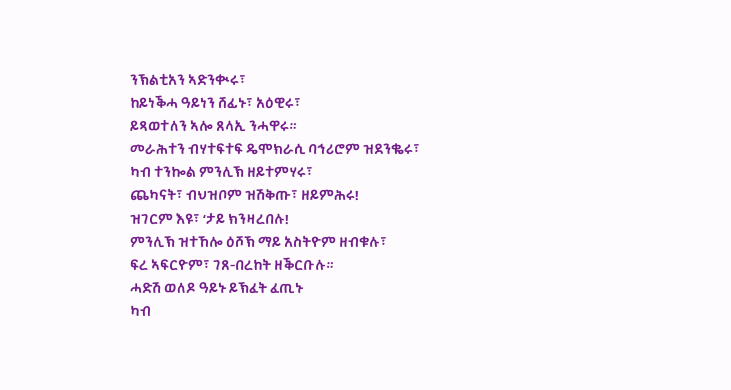ንኽልቲአን ኣድንቊሩ፣
ከይነቕሓ ዓይነን ሸፊኑ፣ አዕዊሩ፣
ይጻወተለን ኣሎ ጸላኢ ንሓዋሩ።
መራሕተን ብሃተፍተፍ ዴሞክራሲ ባኅሪሮም ዝደንቈሩ፣
ካብ ተንኰል ምንሊኽ ዘይተምሃሩ፣
ጨካናት፣ ብህዝቦም ዝሽቅጡ፣ ዘይምሕሩ!
ዝገርም እዩ፣ ‘ታይ ክንዛረበሉ!
ምንሊኽ ዝተኸሎ ዕሾኽ ማይ አስትዮም ዘብቁሉ፣
ፍረ ኣፍርዮም፣ ገጸ-በረከት ዘቕርቡሉ።
ሓድሽ ወለዶ ዓይኑ ይኽፈት ፈጢኑ
ካብ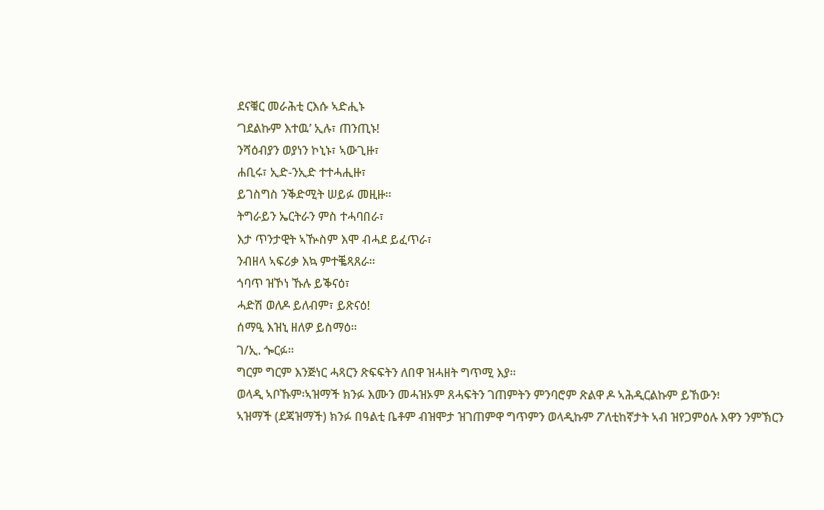ደናቑር መራሕቲ ርእሱ ኣድሒኑ
‘ገደልኩም እተዉ’ ኢሉ፣ ጠንጢኑ!
ንሻዕብያን ወያነን ኮኒኑ፣ ኣውጊዙ፣
ሐቢሩ፣ ኢድ-ንኢድ ተተሓሒዙ፣
ይገስግስ ንቕድሚት ሠይፉ መዚዙ።
ትግራይን ኤርትራን ምስ ተሓባበራ፣
እታ ጥንታዊት ኣዂስም እሞ ብሓደ ይፈጥራ፣
ንብዘላ ኣፍሪቃ እኳ ምተቘጻጸራ።
ጎባጥ ዝኾነ ኹሉ ይቕናዕ፣
ሓድሽ ወለዶ ይለብም፣ ይጽናዕ!
ሰማዒ እዝኒ ዘለዎ ይስማዕ።
ገ/ኢ. ጐርፉ።
ግርም ግርም እንጅነር ሓጻርን ጽፍፍትን ለበዋ ዝሓዘት ግጥሚ እያ።
ወላዲ ኣቦኹም፡ኣዝማች ክንፉ እሙን መሓዝኦም ጸሓፍትን ገጠምትን ምንባሮም ጽልዋ ዶ ኣሕዲርልኩም ይኸውን፧
ኣዝማች (ደጃዝማች) ክንፉ በዓልቲ ቤቶም ብዝሞታ ዝገጠምዋ ግጥምን ወላዲኩም ፖለቲከኛታት ኣብ ዝየጋምዕሉ እዋን ንምኽርን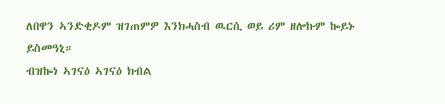ለበዋን ኣንድቂዶም ዝገጠምዎ እንክሓስብ ዉርሲ ወይ ሪም ዘሎኩም ኰይኑ ይስመዓኒ።
ብዝኰነ ኣገናዕ ኣገናዕ ክብል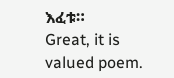እፈቱ።
Great, it is valued poem.